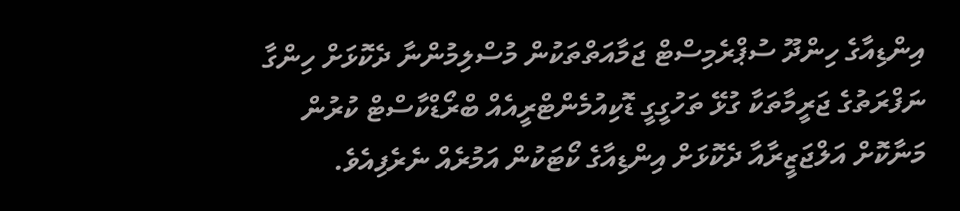އިންޑިއާގެ ހިންދޫ ސުޕްރެމިސްޓް ޖަމާއަތްތަކުން މުސްލިމުންނާ ދެކޮޅަށް ހިންގާ ނަފްރަތުގެ ޖަރީމާތަކާ ގުޅޭ ތަހުގީގީ ޑޮކިއުމެންޓްރީއެއް ބްރޯޑްކާސްޓް ކުރުން މަނާކޮށް އަލްޖަޒީރާއާ ދެކޮޅަށް އިންޑިއާގެ ކޯޓަކުން އަމުރެއް ނެރެފިއެވެ.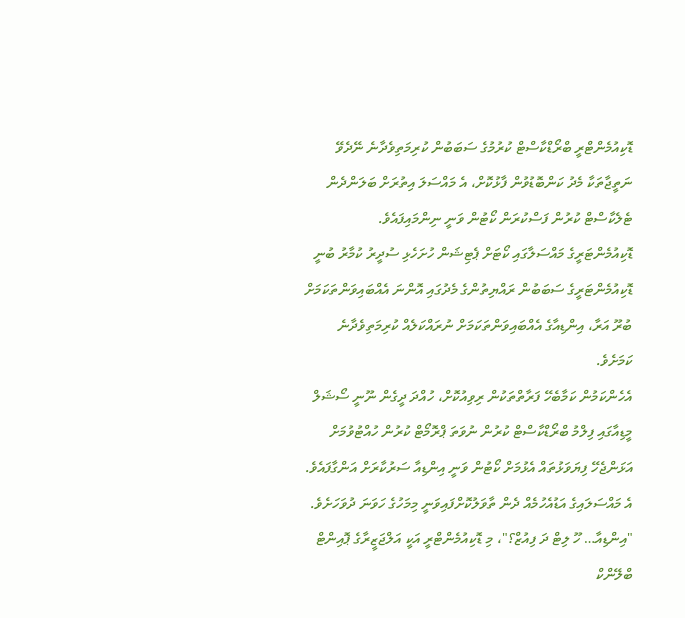ޑޮކިއުމެންޓްރީ ބްރޯޑްކާސްޓް ކުރުމުގެ ސަބަބުން ކުރިމަތިވެދާނެ ނޭދެވޭ ނަތީޖާތަކާ މެދު ކަންބޮޑުވުން ފާޅުކޮށް، އެ މައްސަލަ އިތުރަށް ބަލަންދެން ޓެލެކާސްޓް ކުރުން ފަސްކުރަން ކޯޓުން ވަނީ ނިންމައިފައެވެ.
ޑޮކިއުމެންޓަރީގެ މައްސަލާގައި ކޯޓަށް ޕެޓިޝަން ހުށަހެޅި ސުދީރު ކުމާރު ބުނީ ޑޮކިއުމެންޓަރީގެ ސަބަބުން ރައްޔިތުންގެ މެދުގައި އޮންނަ އެއްބައިވަންތަކަމަށް ބުރޫ އަރާ، އިންޑިއާގެ އެއްބައިވަންތަކަމަށް ނުރައްކަލެއް ކުރިމަތިވެދާނެ ކަމަށެވެ.
އެހެންކަމުން ކަމާބެހޭ ފަރާތްތަކުން ރިވިއުކޮށް، ހުއްދަ ދީގެން ނޫނީ ސޯޝަލް މީޑިއާގައި ފިލްމު ބްރޯޑްކާސްޓް ކުރުން ނުވަތަ ޕްރޮމޯޓް ކުރުން ހުއްޓުވުމަށް އަޅަންޖެހޭ ފިޔަވަޅުތައް އެޅުމަށް ކޯޓުން ވަނީ އިންޑިއާ ސަރުކާރަށް އަންގާފައެވެ. އެ މައްސަލައިގެ އަޑުއެހުމެއް ދެން ތާވަލުކޮށްފައިވަނީ މިމަހުގެ ހަވަނަ ދުވަހަށެވެ.
"އިންޑިއާ… ހޫ ލިޓް ދަ ފިއުޒް؟"، މި ޑޮކިއުމެންޓްރީ އަކީ އަލްޖަޒީރާގެ ޕޮއިންޓް ބްލޭންކް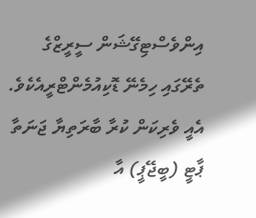އިންވެސްޓިގޭޝަން ސީރީޒްގެ ތެރޭގައި ހިމެނޭ ޑޮކިއުމެންޓްރީއެކެވެ. އެއީ ވެރިކަން ކުރާ ބާރަތިޔާ ޖަނަތާ ޕާޓީ (ބީޖޭޕީ) އާ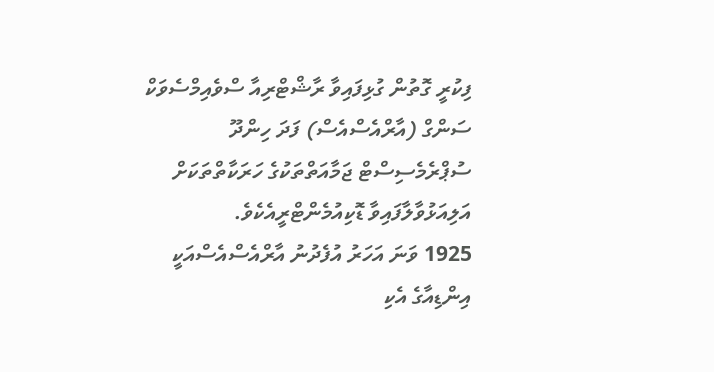ފިކުރީ ގޮތުން ގުޅިފައިވާ ރާޝްޓްރިއާ ސްވެއިމްސެވަކް ސަންގް (އާރްއެސްއެސް) ފަދަ ހިންދޫ ސުޕްރެމެސިސްޓް ޖަމާއަތްތަކުގެ ހަރަކާތްތަކަށް އަލިއަޅުވާލާފައިވާ ޑޮކިއުމެންޓްރީއެކެވެ.
1925 ވަނަ އަހަރު އުފެދުނު އާރްއެސްއެސްއަކީ އިންޑިއާގެ އެކި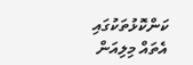ކަންކޮޅުތަކުގައި އެތައް މިލިއަން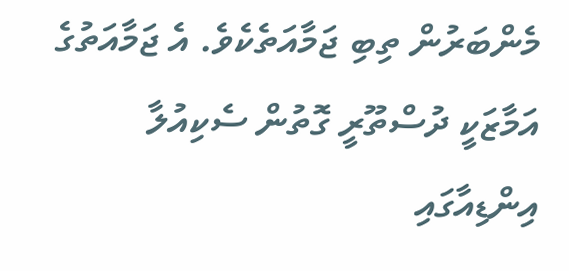މެންބަރުން ތިބި ޖަމާއަތެކެވެ. އެ ޖަމާއަތުގެ އަމާޒަކީ ދުސްތޫރީ ގޮތުން ސެކިއުލާ އިންޑިއާގައި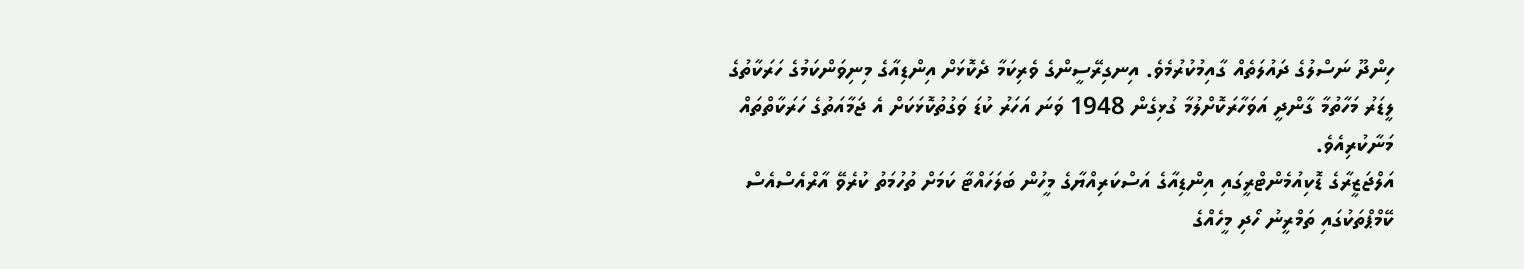ހިންދޫ ނަސްލުގެ ދައުލަތެއް ގާއިމުކުރުމެވެ. އިނގިރޭސީންގެ ވެރިކަމާ ދެކޮޅަށް އިންޑިއާގެ މިނިވަންކަމުގެ ހަރަކާތުގެ ލީޑަރު މަހާތުމާ ގާންދީ އަވަހާރަކޮށްލުމާ ގުޅިގެން 1948 ވަނަ އަހަރު ކުޑަ ވަގުތުކޮޅަކަށް އެ ޖަމާއަތުގެ ހަރަކާތްތައް މަނާކުރިއެވެ.
އަލްޖަޒީރާގެ ޑޮކިއުމެންޓްރީގައި އިންޑިއާގެ އަސްކަރިއްޔާގެ މީހުން ބަލަހައްޓާ ކަމަށް ތުހުމަތު ކުރެވޭ އާރްއެސްއެސް ކޭމްޕްތަކުގައި ތަމްރީނު ހޯދި މީހެއްގެ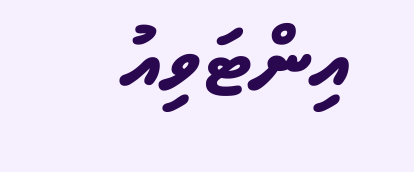އިންޓަވިއު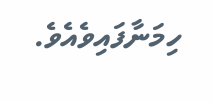ހިމަނާފައިވެއެވެ.